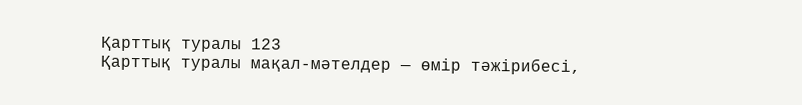Қарттық туралы 123
Қарттық туралы мақал-мәтелдер — өмір тәжірибесі,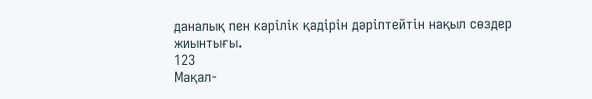даналық пен кәрілік қадірін дәріптейтін нақыл сөздер жиынтығы.
123
Мақал-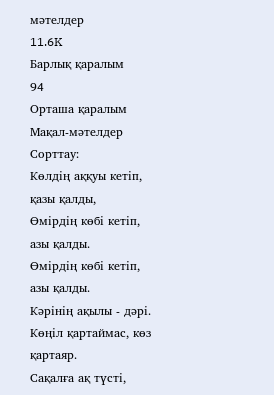мәтелдер
11.6K
Барлық қаралым
94
Орташа қаралым
Мақал-мәтелдер
Сорттау:
Көлдің аққуы кетіп, қазы қалды,
Өмірдің көбі кетіп, азы қалды.
Өмірдің көбі кетіп, азы қалды.
Кәрінің ақылы - дәрі.
Көңіл қартаймас, көз қартаяр.
Сақалға ақ түсті,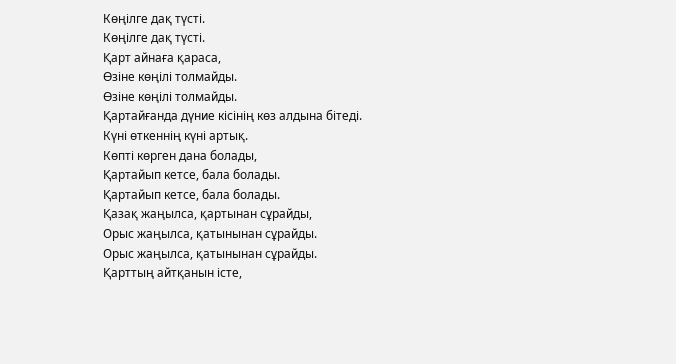Көңілге дақ түсті.
Көңілге дақ түсті.
Қарт айнаға қараса,
Өзіне көңілі толмайды.
Өзіне көңілі толмайды.
Қартайғанда дүние кісінің көз алдына бітеді.
Күні өткеннің күні артық.
Көпті көрген дана болады,
Қартайып кетсе, бала болады.
Қартайып кетсе, бала болады.
Қазақ жаңылса, қартынан сұрайды,
Орыс жаңылса, қатынынан сұрайды.
Орыс жаңылса, қатынынан сұрайды.
Қарттың айтқанын істе,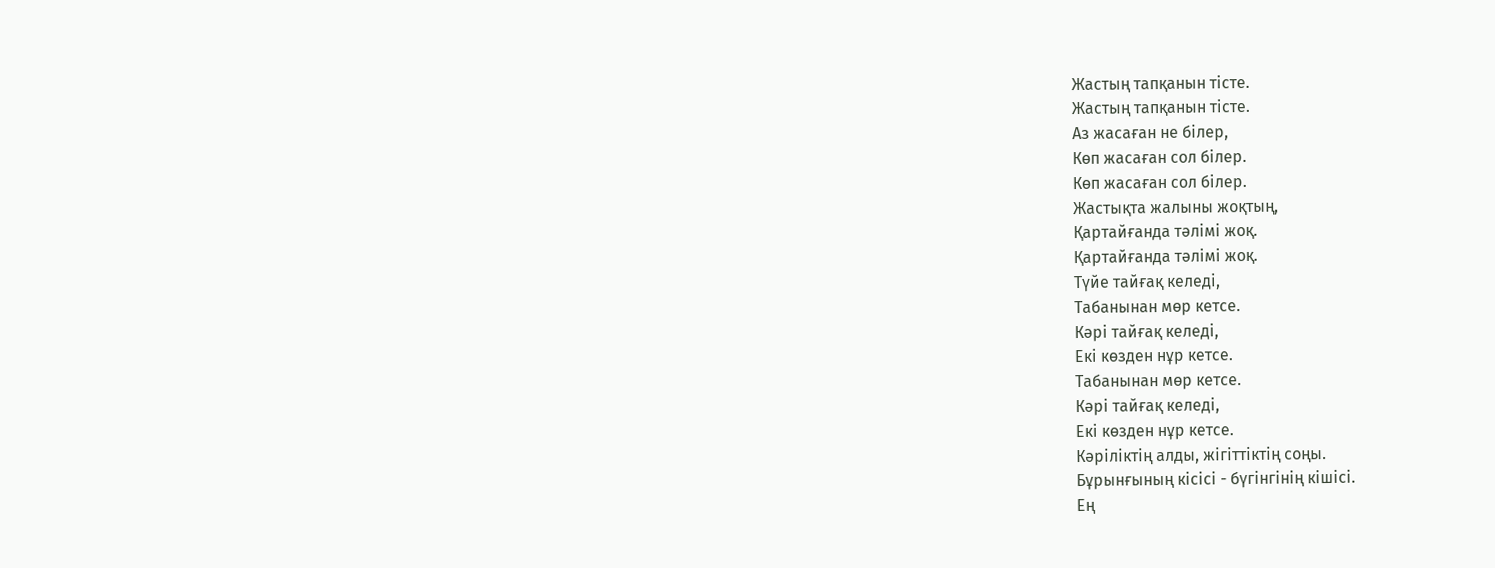Жастың тапқанын тісте.
Жастың тапқанын тісте.
Аз жасаған не білер,
Көп жасаған сол білер.
Көп жасаған сол білер.
Жастықта жалыны жоқтың,
Қартайғанда тәлімі жоқ.
Қартайғанда тәлімі жоқ.
Түйе тайғақ келеді,
Табанынан мөр кетсе.
Кәрі тайғақ келеді,
Екі көзден нұр кетсе.
Табанынан мөр кетсе.
Кәрі тайғақ келеді,
Екі көзден нұр кетсе.
Кәріліктің алды, жігіттіктің соңы.
Бұрынғының кісісі - бүгінгінің кішісі.
Ең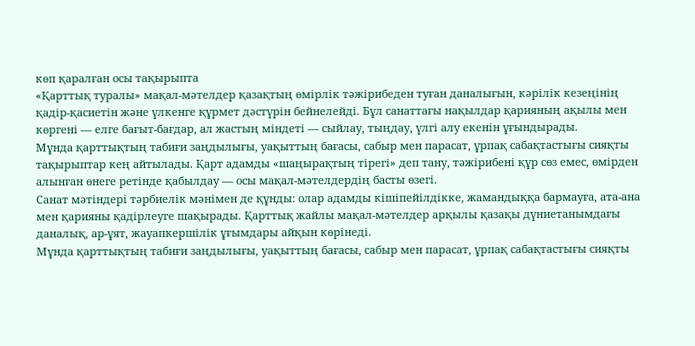көп қаралған осы тақырыпта
«Қарттық туралы» мақал-мәтелдер қазақтың өмірлік тәжірибеден туған даналығын, кәрілік кезеңінің қадір-қасиетін және үлкенге құрмет дәстүрін бейнелейді. Бұл санаттағы нақылдар қарияның ақылы мен көргені — елге бағыт-бағдар, ал жастың міндеті — сыйлау, тыңдау, үлгі алу екенін ұғындырады.
Мұнда қарттықтың табиғи заңдылығы, уақыттың бағасы, сабыр мен парасат, ұрпақ сабақтастығы сияқты тақырыптар кең айтылады. Қарт адамды «шаңырақтың тірегі» деп тану, тәжірибені құр сөз емес, өмірден алынған өнеге ретінде қабылдау — осы мақал-мәтелдердің басты өзегі.
Санат мәтіндері тәрбиелік мәнімен де құнды: олар адамды кішіпейілдікке, жамандыққа бармауға, ата-ана мен қарияны қадірлеуге шақырады. Қарттық жайлы мақал-мәтелдер арқылы қазақы дүниетанымдағы даналық, ар-ұят, жауапкершілік ұғымдары айқын көрінеді.
Мұнда қарттықтың табиғи заңдылығы, уақыттың бағасы, сабыр мен парасат, ұрпақ сабақтастығы сияқты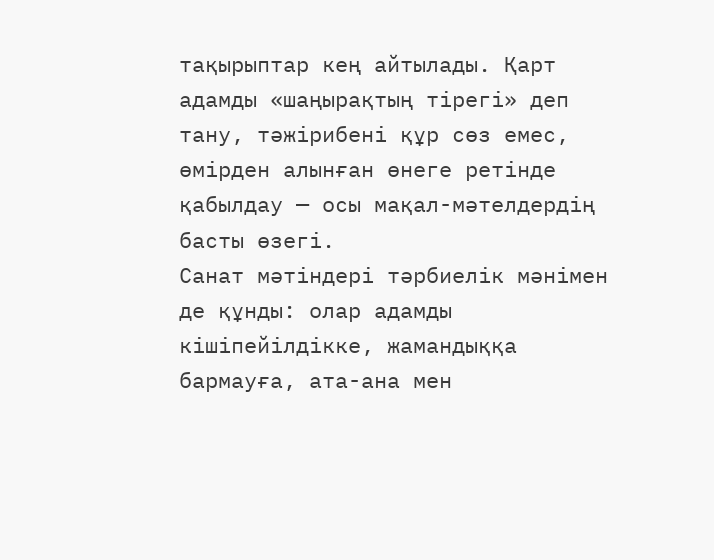тақырыптар кең айтылады. Қарт адамды «шаңырақтың тірегі» деп тану, тәжірибені құр сөз емес, өмірден алынған өнеге ретінде қабылдау — осы мақал-мәтелдердің басты өзегі.
Санат мәтіндері тәрбиелік мәнімен де құнды: олар адамды кішіпейілдікке, жамандыққа бармауға, ата-ана мен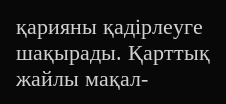қарияны қадірлеуге шақырады. Қарттық жайлы мақал-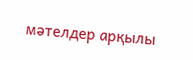мәтелдер арқылы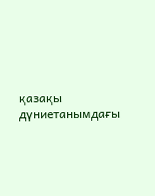қазақы дүниетанымдағы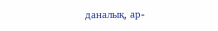даналық, ар-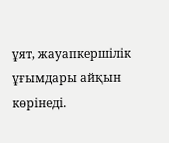ұят, жауапкершілік ұғымдары айқын көрінеді.